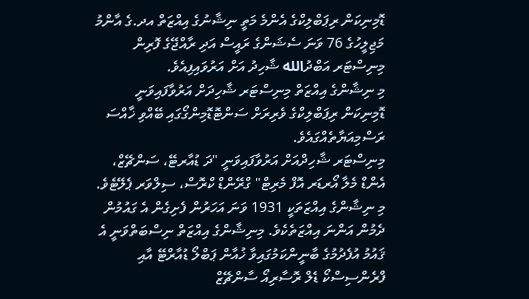ޑޮމިނިކަން ރިޕަބްލިކްގެ އެންމެ މަތީ ނިޝާނުގެ އިއްޒަތް އދ.ގެ އާންމު މަޖިލީހުގެ 76 ވަނަ ސެޝަންގެ ރައީސް އަދި ރާއްޖޭގެ ފޮރިން މިނިސްޓަރ އަބްދުالله ޝާހިދު އަށް އަރުވައިފިއެވެ.
މި ނިޝާންގެ އިއްޒަތް މިނިސްޓަރ ޝާހިދަށް އަރުވާފައިވަނީ ޑޮމިނިކަން ރިޕަބްލިކްގެ ވެރިރަށް ސަންޓޮޑޮމިންގޯގައި ބޭއްވި ޚާއްސަ ރަސްމިއަޔާތެއްގައެވެ.
މިނިސްޓަރ ޝާހިދްއަށް އަރުވާފައިވަނީ "ދަ ޑުއާރޓޭ، ސަންޗޭޒް، އެންޑް މެލާ އޯރޑަރ އޮފް މެރިޓް" ގްރޭންޑް ކްރޮސް، ސިލްވަރ ޕެލޭޓެވެ. މި ނިޝާންގެ އިއްޒަތަކީ 1931 ވަނަ އަހަރުން ފެށިގެން އެ ގައުމުން ދެމުން އަންނަ އިއްޒަތެކެވެ. މިނިޝާންގެ އިއްޒަތް ނިސްބަތްވަނީ އެ ޤައުމު އުފެދުމުގެ ބާނީންކަމުގައިވާ ޚުއާން ޕަބްލޯ ޑުއާރްޓޭ އާއި ފްރެންސިސްކޯ ޑެލް ރޮސާރިއޯ ސާންޗޭޒް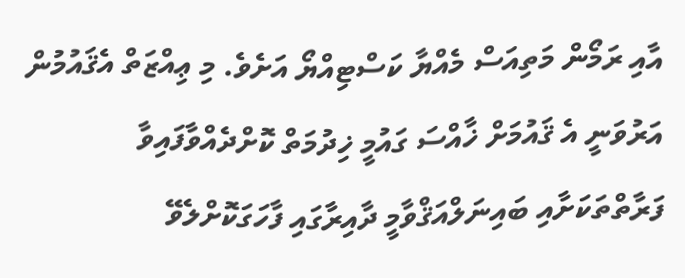އާއި ރަމޯން މަތިއަސް މެއްޔާ ކަސްޓިއްޔޯ އަށެވެ. މި ޢިއްޒަތް އެޤައުމުން އަރުވަނީ އެ ޤައުމަށް ޚާއްސަ ގައުމީ ޚިދުމަތް ކޮށްދެއްވާފައިވާ ފަރާތްތަކަށާއި ބައިނަލްއަޤްވާމީ ދާއިރާގައި ފާހަގަކޮށްލެވޭ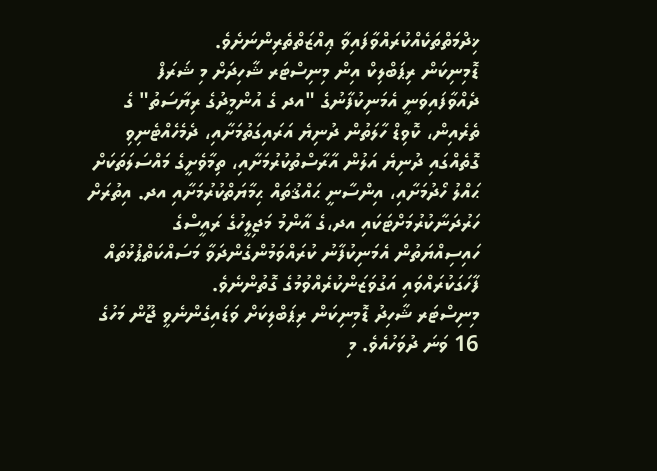ޚިދްމަތްތަކެއްކުރައްވާފައިވާ ޢިއްޒަތްތެރިންނަށެވެ.
ޑޮމިނިކަން ރިޕަބްލިކް އިން މިނިސްޓަރ ޝާހިދަށް މި ޝަރަފް ދެއްވާފައިވަނީ އެމަނިކުފާނުގެ "އދ ގެ އުންމީދުގެ ރިޔާސަތު" ގެ ތެރެއިން، ކޮވިޑް ހާލަތުން ދުނިޔެ އަރައިގަތުމަށާއި، ދެމެހެއްޓެނިވި ގޮތެއްގައި ދުނިޔެ އަލުން އާރާސްތުކުރުމަށާއި، ތިމާވެށީގެ މައްސަލަތަކަށް ޙައްލު ހޯދުމަށާއި، އިންސާނީ ޙައްޤުތައް ޙިމާޔަތްކުރުމަށާއި އދ. އިތުރަށް ހަރުދަނާކުރުމަށްޓަކައި އދ،ގެ އާންމު މަޖިލީހުގެ ރައީސްގެ ހައިސިއްޔަތުން އެމަނިކުފާނު ކުރައްވަމުންގެންދަވާ މަސައްކަތްޕުޅުތައް ފާހަގަކުރައްވައި އަގުވަޒަންކުރެއްވުމުގެ ގޮތުންނެވެ.
މިނިސްޓަރ ޝާހިދު ޑޮމިނިކަން ރިޕަބްލިކަށް ވަޑައިގެންނެވީ ޖޫން މަހުގެ 16 ވަނަ ދުވަހުއެވެ. މި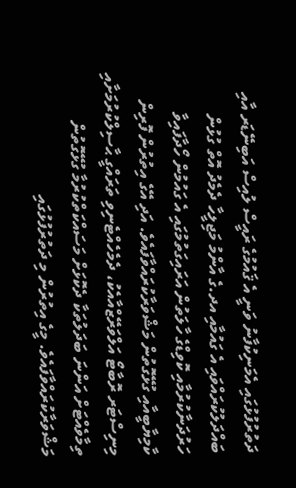ދަތުރުފުޅުގައި އެމަނިކުފާނު ވަނީ އެ ޤައުމުގެ ރައީސް ލުއިސް އަބިނޭޑަރ އާއި ބައްދަލުކުރައްވައި އެ ގައުމާއި އދ.ގެ އާންމު މަޖިލީހާ ދެމެދު އޮތް ގުޅުން ހަރުދަނާކުރުމާއި ކޮވިޑްގެ ހާލަތުން އަރައިގަތުމުގައި އެ ގައުމުން ހޯދާފައިވާ ކާމިޔާބީއާއި ގުޅޭގޮތުން މަޝްވަރާކުރައްވާފައެވެ. އަދި އޭގެ އިތުރުން ފޮރިން މިނިސްޓަރ ރޮބާޓޯ އަލްވަރޭޒްއާއެކު، ދެމެހެއްޓެނިވި ތަރައްގީ ޙާސިލްކުރުމަށާއި ތިމާވެއްޓަށް އަންނަ ބަދަލުތަކާ ދެކޮޅަށް މަސައްކަތްކުރުމާ ގުޅޭގޮތުން މަޝްވަރާކުރައްވާފައެވެ. މީގެ އިތުރުން މި ދަތުރުފުޅުގައި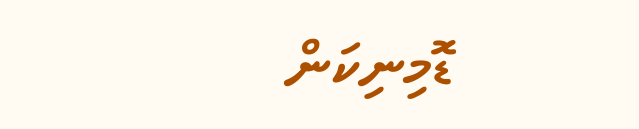ޑޮމިނިކަން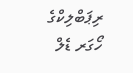ރިޕަބްލިކްގެ ހޯގަރ ޑެލް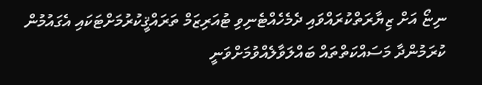ނިޏޯ އަށް ޒިޔާރަތްކުރައްވައި ދެމެހެއްޓެނިވި ޓުއަރިޒަމް ތަރައްޤީކުރުމަށްޓަކައި އެގައުމުން ކުރަމުންދާ މަސައްކަތްތައް ބައްލަވާލެއްވުމަށްވަނީ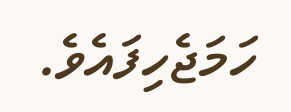ހަމަޖެހިފައެވެ.